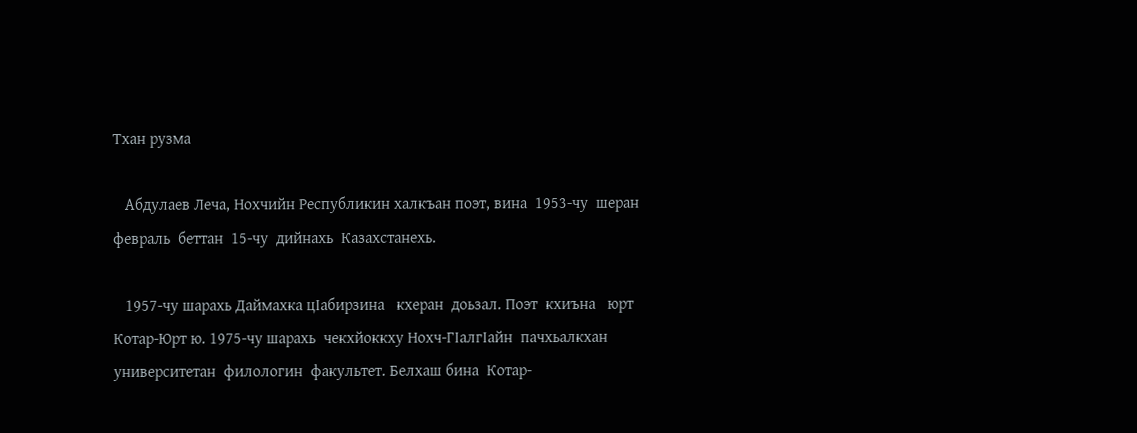Тхан рузма

   Абдулаев Леча, Нохчийн Республикин халкъан поэт, вина  1953-чу  шеран февраль  беттан  15-чу  дийнахь  Казахстанехь.

   1957-чу шарахь Даймахка цIабирзина   кхеран  доьзал. Поэт  кхиъна   юрт  Котар-Юрт ю. 1975-чу шарахь  чекхйоккху Нохч-ГIалгIайн  пачхьалкхан  университетан  филологин  факультет. Белхаш бина  Котар-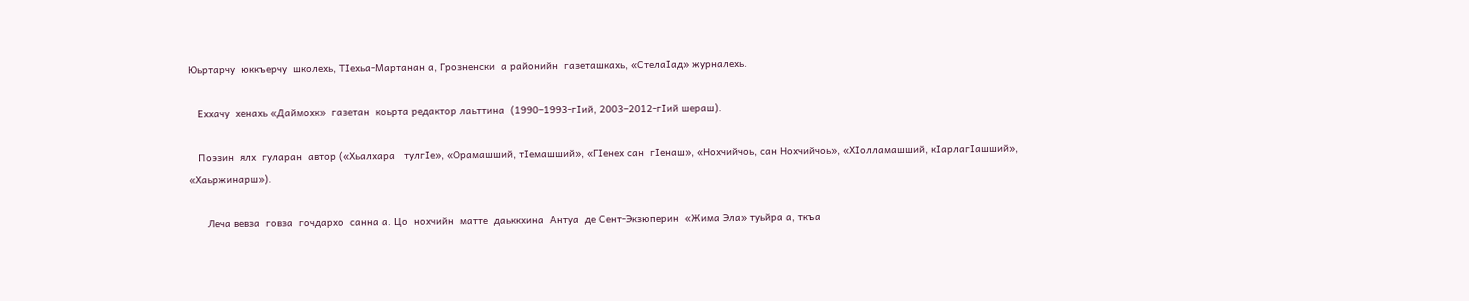Юьртарчу  юккъерчу  школехь, ТIехьа-Мартанан а, Грозненски  а районийн  газеташкахь, «СтелаIад» журналехь.

   Еххачу  хенахь «Даймохк»  газетан  коьрта редактор лаьттина  (1990–1993-гIий, 2003–2012-гIий шераш).

   Поэзин  ялх  гуларан  автор («Хьалхара   тулгIе», «Орамашший, тIемашший», «ГIенех сан  гIенаш», «Нохчийчоь, сан Нохчийчоь», «ХIолламашший, кIарлагIашший», «Хаьржинарш»).

      Леча вевза  говза  гочдархо  санна а. Цо  нохчийн  матте  даьккхина  Антуа  де Сент-Экзюперин  «Жима Эла» туьйра а, ткъа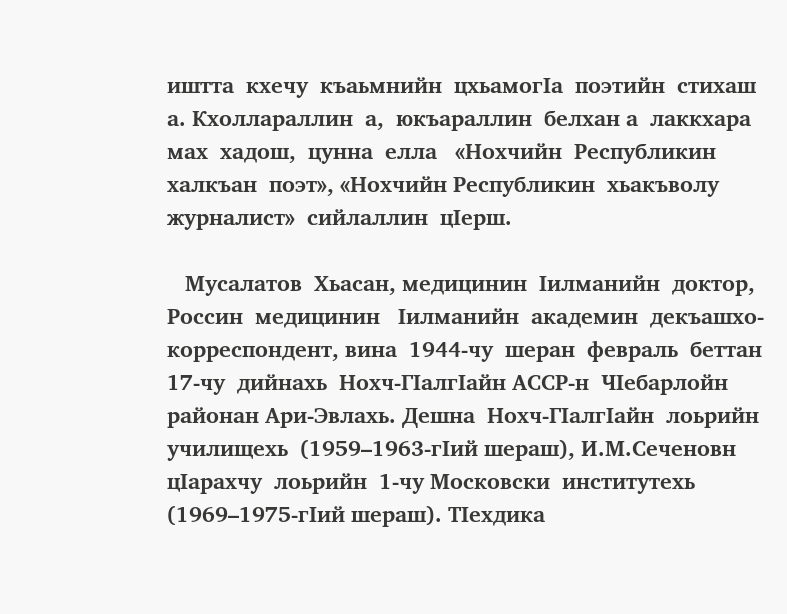иштта  кхечу  къаьмнийн  цхьамогIа  поэтийн  стихаш а. Кхоллараллин  а,  юкъараллин  белхан а  лаккхара  мах  хадош,  цунна  елла   «Нохчийн  Республикин  халкъан  поэт», «Нохчийн Республикин  хьакъволу  журналист»  сийлаллин  цIерш.

   Мусалатов  Хьасан, медицинин  Iилманийн  доктор,  Россин  медицинин   Iилманийн  академин  декъашхо-корреспондент, вина  1944-чу  шеран  февраль  беттан  17-чу  дийнахь  Нохч-ГIалгIайн АССР-н  ЧIебарлойн  районан Ари-Эвлахь. Дешна  Нохч-ГIалгIайн  лоьрийн  училищехь  (1959–1963-гIий шераш), И.М.Сеченовн  цIарахчу  лоьрийн  1-чу Московски  институтехь (1969–1975-гIий шераш). ТIехдика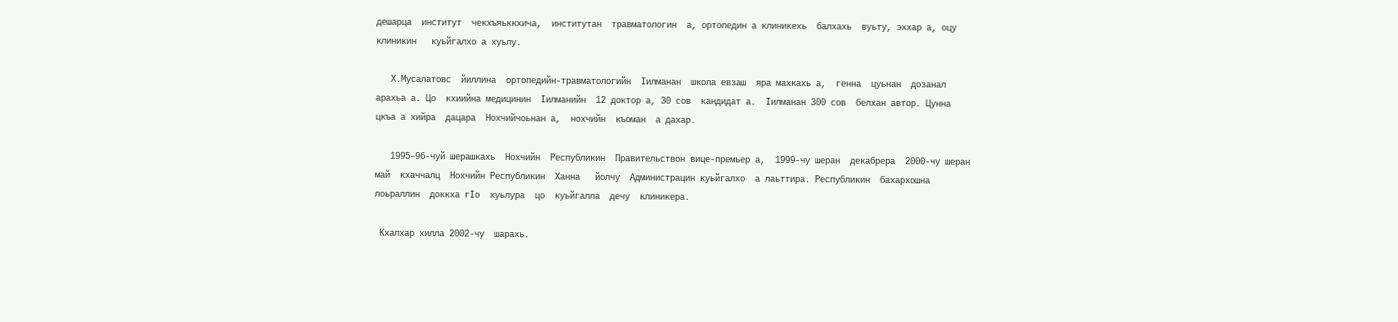дешарца  институт  чекхъяьккхича,  институтан  травматологин  а, ортопедин а клиникехь  балхахь  вуьту, эххар а, оцу  клиникин   куьйгалхо а хуьлу.

   Х.Мусалатовс  йиллина  ортопедийн-травматологийн  Iилманан  школа евзаш  яра махкахь а,  генна  цуьнан  дозанал  арахьа а. Цо  кхиийна медицинин  Iилманийн  12 доктор а, 30 сов  кандидат а.  Iилманан 300 сов  белхан автор. Цунна  цкъа а хийра  дацара  Нохчийчоьнан а,  нохчийн  къоман  а дахар.

   1995–96-чуй шерашкахь  Нохчийн  Республикин  Правительствон вице-премьер а,  1999-чу шеран  декабрера  2000-чу шеран  май  кхаччалц  Нохчийн Республикин  Ханна   йолчу  Администрацин куьйгалхо  а лаьттира. Республикин  бахархошна   лоьраллин  доккха гIо  хуьлура  цо  куьйгалла  дечу  клиникера.

 Кхалхар хилла 2002-чу  шарахь.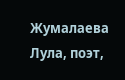Жумалаева Лула, поэт,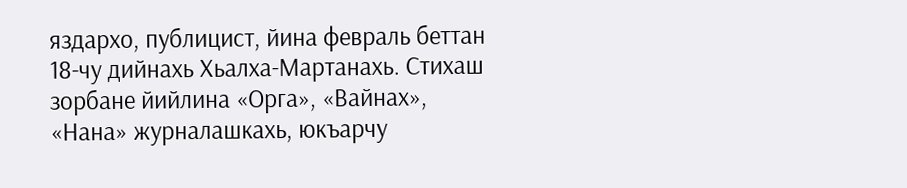яздархо, публицист, йина февраль беттан 18-чу дийнахь Хьалха-Мартанахь. Стихаш зорбане йийлина «Орга», «Вайнах», «Нана» журналашкахь, юкъарчу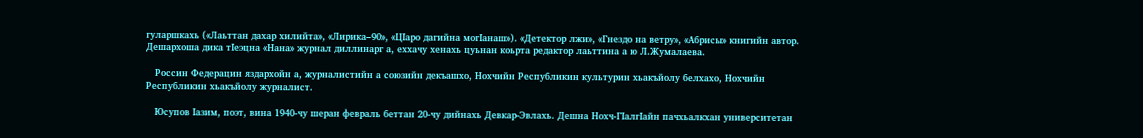гуларшкахь («Лаьттан дахар хилийта», «Лирика–90», «ЦIаро дагийна могIанаш»). «Детектор лжи», «Гнездо на ветру», «Абрисы» книгийн автор. Дешархоша дика тIеэцна «Нана» журнал диллинарг а, еххачу хенахь цуьнан коьрта редактор лаьттина а ю Л.Жумалаева.

   Россин Федерацин яздархойн а, журналистийн а союзийн декъашхо, Нохчийн Республикин культурин хьакъйолу белхахо, Нохчийн Республикин хьакъйолу журналист.

   Юсупов Iазим, поэт, вина 1940-чу шеран февраль беттан 20-чу дийнахь Девкар-Эвлахь. Дешна Нохч-ГIалгIайн пачхьалкхан университетан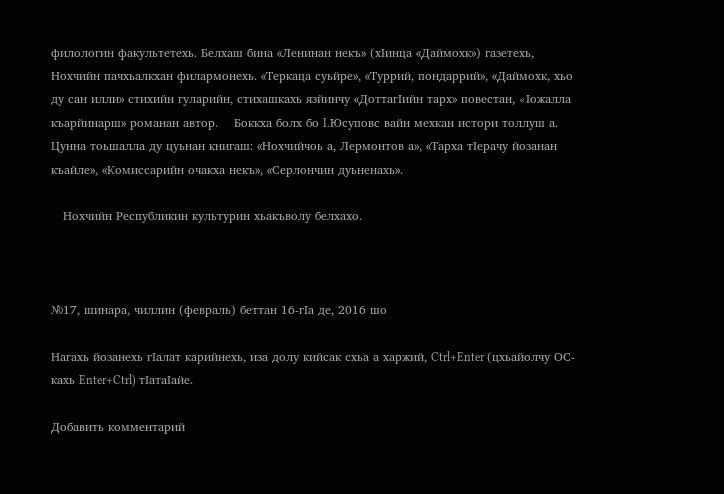филологин факультетехь. Белхаш бина «Ленинан некъ» (хIинца «Даймохк») газетехь, Нохчийн пачхьалкхан филармонехь. «Теркаца суьйре», «Туррий, пондаррий», «Даймохк, хьо ду сан илли» стихийн гуларийн, стихашкахь язйинчу «ДоттагIийн тарх» повестан, «Iожалла къарйинарш» романан автор.    Боккха болх бо I.Юсуповс вайн мехкан истори толлуш а. Цунна тоьшалла ду цуьнан книгаш: «Нохчийчоь а, Лермонтов а», «Тарха тIерачу йозанан къайле», «Комиссарийн очакха некъ», «Серлончин дуьненахь».

   Нохчийн Республикин культурин хьакъволу белхахо.



№17, шинара, чиллин (февраль) беттан 16-гIа де, 2016 шо

Нагахь йозанехь гIалат карийнехь, иза долу кийсак схьа а харжий, Ctrl+Enter (цхьайолчу ОС-кахь Enter+Ctrl) тIатаIайе.

Добавить комментарий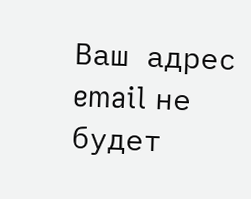Ваш адрес email не будет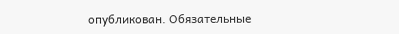опубликован. Обязательные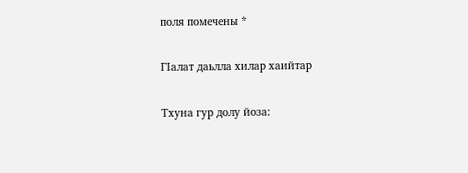поля помечены *

ГIалат даьлла хилар хаийтар

Тхуна гур долу йоза: